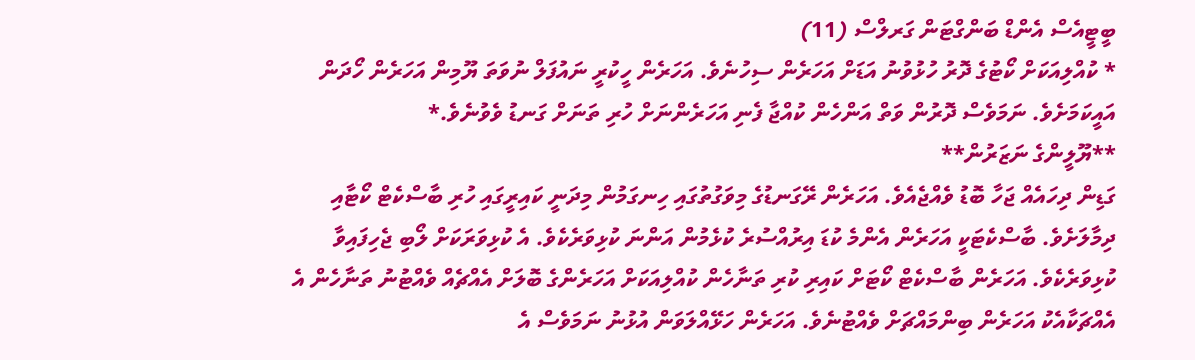ބީޓީއެސް އެންޑް ބަންގްޓަން ގަރލްސް (11)
* ކުއްލިއަކަށް ކޯޓުގެ ދޮރު ހުޅުވުނު އަޑަށް އަހަރެން ސިހުނެވެ. އަހަރެން ހީކުރީ ނައުފަލް ނުވަތަ ޔޫމިން އަހަރެން ހޯދަން އައީކަމަށެވެ. ނަމަވެސް ދޮރުން ވަތް އަންހެން ކުއްޖާ ފެނި އަހަރެންނަށް ހުރި ތަނަށް ގަނޑު ވެވުނެވެ.*
**ޔޫލީންގެ ނަޒަރުން**
ގަޑިން ދިހައެއް ޖަހާ ބޮޑު ވެއްޖެއެވެ. އަހަރެން ރޭގަނޑުގެ މިވަގުތުގައި ހިނގަމުން މިދަނީ ކައިރީގައި ހުރި ބާސްކެޓް ކޯޓާއި ދިމާލަށެވެ. ބާސްކެޓަކީ އަހަރެން އެންމެ ކުޑަ އިރުއްސުރެ ކުޅެމުން އަންނަ ކުޅިވަރެކެވެ. އެ ކުޅިވަރަކަށް ލޯބި ޖެހިފައިވާ ކުޅިވަރެކެވެ. އަހަރެން ބާސްކެޓް ކޯޓަށް ކައިރި ކުރި ތަނާހެން ކުއްލިއަކަށް އަހަރެންގެ ބޮލަށް އެއްޗެއް ވެއްޓުނު ތަނާހެން އެ އެއްޗަކާއެކު އަހަރެން ބިންމައްޗަށް ވެއްޓުނެވެ. އަހަރެން ހަޅޭއްލަވަން އުޅުނު ނަމަވެސް އެ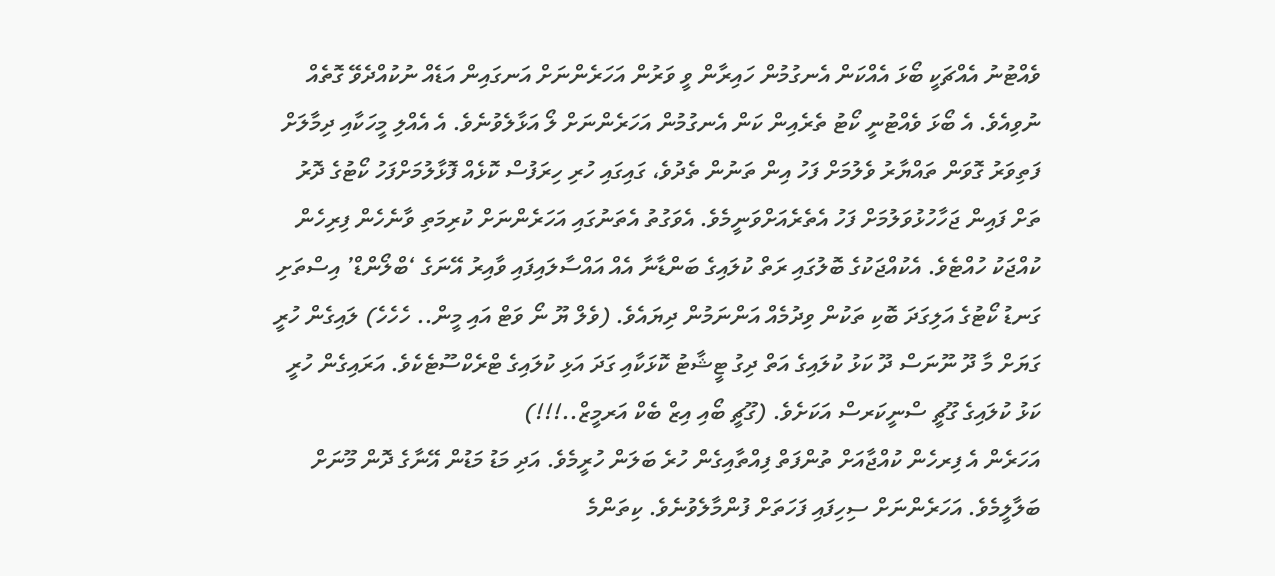ވެއްޓުނު އެއްޗަކީ ބޯޅަ އެއްކަން އެނގުމުން ހައިރާން ވީ ވަރުން އަހަރެންނަށް އަނގައިން އަޑެއް ނުކުއްދެވޭ ގޮތެއް ނުވިއެވެ. އެ ބޯޅަ ވެއްޓުނީ ކޯޓު ތެރެއިން ކަން އެނގުމުން އަހަރެންނަށް ލޯ އަޅާލެވުނެވެ. އެ އެއްލި މީހަކާއި ދިމާލަށް ފަތިވަރު ގޮވަން ތައްޔާރު ވެލުމަށް ފަހު އިން ތަނުން ތެދުވެ، ގައިގައި ހުރި ހިރަފުސް ކޮޅެއް ފޮޅާލުމަށްފަހު ކޯޓުގެ ދޮރު ތަށް ފައިން ޖަހާހުޅުވަލުމަށް ފަހު އެތެރެއަށްވަނީމެވެ. އެވަގުތު އެތަނުގައި އަހަރެންނަށް ކުރިމަތި ވާނެހެން ފިރިހެން ކުއްޖަކު ހުއްޓެވެ. އެކުއްޖަކުގެ ބޮލުގައި ރަތް ކުލައިގެ ބަންޑާނާ އެއް އައްސާލައިފައި ވާއިރު އޭނަގެ ‘ބްލޯންޑް’ އިސްތަށި ގަނޑު ކޯޓުގެ އަލިގަދަ ބޮކި ތަކުން ވިދުމެއް އަންނަމުން ދިޔައެވެ. (ވެލް ޔޫ ނޯ ވަޓް އައި މީން.. ހެހެހެ) ލައިގެން ހުރީ ގަޔަށް މާ ދޫ ނޫނަސް ދޫ ކަޅު ކުލައިގެ އަތް ދިގު ޓީޝާޓު ކޮޅަކާއި ގަދަ އަޅި ކުލައިގެ ޓްރެކްސޫޓެކެވެ. އަރައިގެން ހުރީ ކަޅު ކުލައިގެ ގޫޗީ ސްނީކަރސް އަކަށެވެ. (ގޫޗީ ބޯއި އިޒް ބެކް އަރމީޒް..!!!)
އަހަރެން އެ ފިރހެން ކުއްޖާއަށް ތުންފަތް ފިއްތާއިގެން ހުރެ ބަލަން ހުރީމެވެ. އަދި މަޑު މަޑުން އޭނާގެ ދޮން މޫނަށް ބަލާލީމެވެ. އަހަރެންނަށް ސިހިފައި ފަހަތަށް ފުންމާލެވުނެވެ. ކިތަންމެ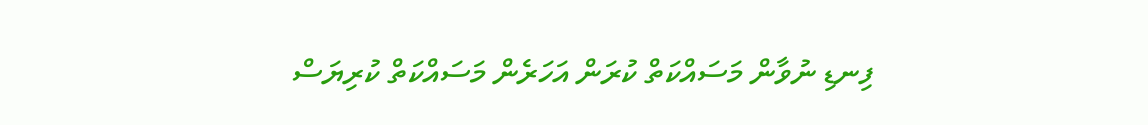ފިނޑި ނުވާން މަސައްކަތް ކުރަން އަހަރެން މަސައްކަތް ކުރިޔަސް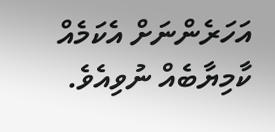އަހަރެންނަށް އެކަމެއް ކާމިޔާބެއް ނުވިއެވެ.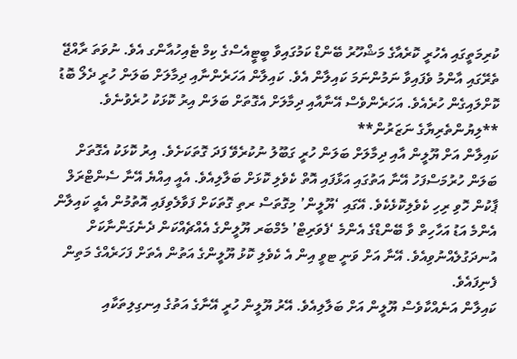ކުރިމަތީގައި އެހުރީ ކޮރެއާގެ މަޝްހޫރު ބޭންޑް ކަމުގައިވާ ބީޓީއެސްގެ ކިމް ޓެއިހުއާންގ އެވެ. ނުވަތަ ރާއްޖޭ ތެރޭގައި އާންމު ވެފައިވާ ނަމުންނަމަ ކައިލާން އެވެ. ކައިލާން އަހަރެންނާއި ދިމާލަށް ބަލަން ހުރީ ދެލޯ ބޮޑު ކޮށްލައިގެން ހުރެއެވެ. އަހަރެންވެސް އޭނާއާއި ދިމާލަށް އެގޮތަށް ބަލަން އިރު ކޮޅަކު ހުރެވުނެވެ.
**ލިޔުންތެރިޔާގެ ނަޒަރުން**
ކައިލާން އަށް ޔޫލީން އާއި ދިމާލަށް ބަލަން ހުރީ ގަބޫލު ނުކުރެވޭ ފަދަ ގޮތަކަށެވެ. އިރު ކޮޅަކު އެގޮތަށް ބަލަން ހުރުމަސްފަހު އޭނާ އަތުގައި އަޅާފައި އޮތް ކެވެލި ކޮޅަށް ބަލާލިއެވެ. އެއީ އިއްޔެ އޭނާ ސެންޓްރަލް ޕާކުން ހޮވި ރިހި ކެވެލިކޮޅެކެވެ. އޭގައި ‘ޔޫލީން’ މިގޮތަސް ރތި ގޮތަކަށް ފަވާލެވިފައި އޮތުމުން އެއީ ކައިލާން އެންމެ އަޑު އަހާހިތް ވާ ބޭންޑްގެ އެންމެ ‘ފެވަރިޓް’ މެމްބަރ ޔޫލީންގެ އެއްޗެއްކަން ދެނެގަންނާކަށް އުނދަގުލެއްނުވިއެވެ. އޭނާ އަށް ވަނީ ޓވީ އިން އެ ކެވެލި ކޮޅު ޔޫލީންގެ އަތުން އެތަށް ފަހަރެއްގެ މަތިން ފެނިފައެވެ.
ކައިލާން އަނެއްކާވެސް ޔޫލީން އަށް ބަލާލިއެވެ. އޭރު ޔޫލީން ހުރީ އޭނާގެ އަތުގެ އިނގިލިތަކާއި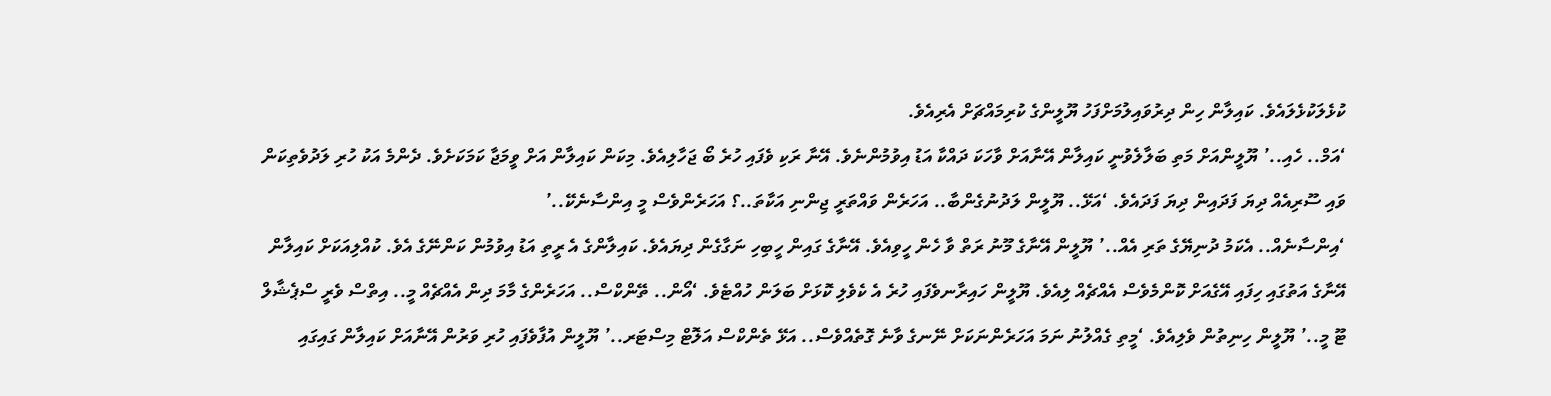ކުޅެލަކުޅެލައެވެ. ކައިލާން ހިން ދިރުވައިލުމަށްފަހު ޔޫލީންގެ ކުރިމައްޗަށް އެރިއެވެ.
‘އަމް.. ހެއި..’ ޔޫލީންއަށް މަތި ބަލާލެވުނީ ކައިލާން އޭނާއަށް ވާހަކަ ދައްކާ އަޑު އިވުމުންނެވެ. އޭނާ ރަކި ވެފައި ހުރެ ބޯ ޖަހާލިއެވެ. މިކަން ކައިލާން އަށް ވީމަޖާ ކަމަކަށެވެ. ދެންމެ އަކު ހުރި ލަދުވެތިކަން ވައި ސޫރިއެއް ދިޔަ ފަދައިން ދިޔަ ފަދައެވެ. ‘އަޅޭ.. ޔޫލީން ލަދުނުގެންބާ.. އަހަރެން ވައްތަރީ ޖިންނި އަކާތަ..؟ އަހަރެންވެސް މީ އިންސާނެކޭ..’
‘އިންސާނެއް.. އެކަމު ދުނިޔޭގެ ތަރި އެއް..’ ޔޫލީން އޭނާގެ މޫނު ރަތް ވާ ހެން ހީވިއެވެ. އޭނާގެ ގައިން ހީބިހި ނަގާގެން ދިޔައެވެ. ކައިލާންގެ އެ ރީތި އަޑު އިވުމުން ކަންނޭގެ އެވެ. ކުއްލިއަކަށް ކައިލާން އޭނާގެ އަތުގައި ހިފައި އޭގެއަށް ކޮންމެވެސް އެއްޗެއް ލިއެވެ. ޔޫލީން ހައިރާނވެފައި ހުރެ އެ ކެވެލި ކޮޅަށް ބަލަން ހުއްޓެވެ. ‘އޯން.. ތޭންކްސް.. އަހަރެންގެ މާމަ ދިން އެއްޗެއް މީ.. އިތްސް ވެރީ ސްޕެޝާލް ޓޫ މީ..’ ޔޫލީން ހިނިތުން ވެލިއެވެ. ‘މީތި ގެއްލުނު ނަމަ އަހަރެންނަކަށް ނޭނގެ ވާނެ ގޮތެއްވެސް.. އަޅޭ ތެންކްސް އަލޮޓް މިސްޓަރ..’ ޔޫލީން އުފާވެފައި ހުރި ވަރުން އޭނާއަށް ކައިލާން ގައިގައި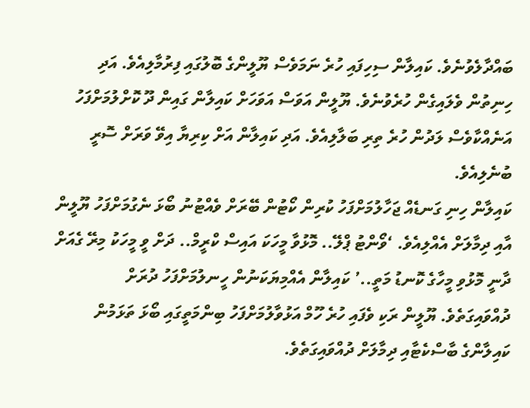ބައްދާލެވުނެވެ. ކައިލާން ސިހިފައި ހުރެ ނަމަވެސް ޔޫލީންގެ ބޮލުގައި ފިރުމާލިއެވެ. އަދި ހިނިތުން ވެލައިގެން ހުރެވުނެވެ. ޔޫލީން އަވަސް އަވަހަށް ކައިލާން ގައިން ދޫ ކޮށްލުމަށްފަހު އަނެއްކާވެސް ލަދުން ހުރެ ތިރި ބަލާލިއެވެ. އަދި ކައިލާން އަށް ކިރިޔާ އިވޭ ވަރަށް ސޮރީ ބުނެލިއެވެ.
ކައިލާން ހިނި ގަނޑެއް ޖަހާލުމަށްފަހު ކުރިން ކޯޓުން ބޭރަށް ވެއްޓުނު ބޯޅަ ނެގުމަށްފަހު ޔޫލީން އާއި ދިމާލަށް އެއްލިއެވެ. ‘ވޯންޓު ޕްލޭ.. މޮޅުވާ މީހަކަ އައިސް ކްރީމް.. ދަށް ވީ މީހަކު މިރޭ ގެއަށް ދާނީ މޮޅުވި މީހާގެ ކޮނޑު މަތީ..’ ކައިލާން އެއްމިޔަކަނުން ހީނލުމަށްފަހު ދުރަށް ދުއްވައިގަތެވެ. ޔޫލީން ރަކި ވެފައި ހުރެ ހޫމް އަޅުވާލުމަށްފަހު ބިންމަތީގައި ބޯޅަ ތަޅަމުން ކައިލާންގެ ބާސްކެޓާއި ދިމާލަށް ދުއްވައިގަތެވެ.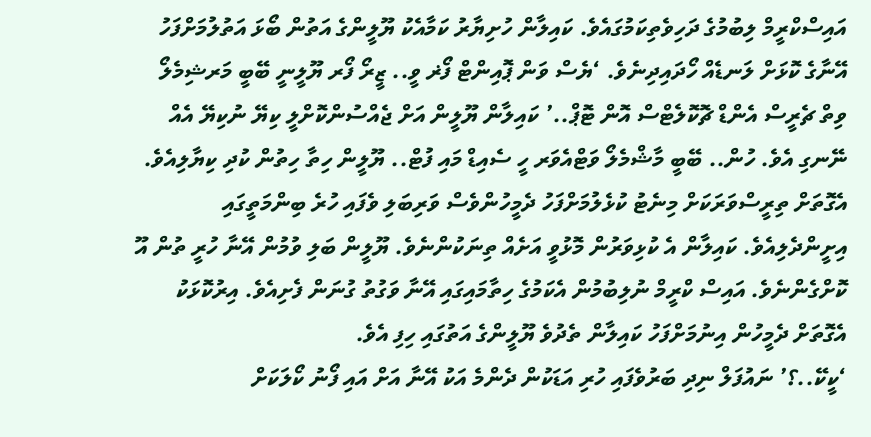އައިސްކްރީމް ލިބުމުގެ ދަހިވެތިކަމުގައެވެ. ކައިލާން ހުށިޔާރު ކަމާއެކު ޔޫލީންގެ އަތުން ބޯޅަ އަތުލުމަށްފަހު އޭނާގެ ކޮޅަށް ލަނޑެއް ހޯދައިދިނެވެ. ‘ޔެސް ވަން ޕޮއިންޓް ފޯޜ ވީ.. ޒީރޯ ފޯރ ޔޫލީނީ ބޭބީ މަރޝިމެލޯ ވިތް ޗެރީސް އެންޑް ޗޮކޮލެޓްސް އޮން ޓޮޕް..’ ކައިލާން ޔޫލީން އަށް ޖެއްސުންކޮށްލީ ކިޔޭ ނުކިޔޭ އެއް ނޭނގި އެވެ. ހުން.. ބޭބީ މާޝްމެލޯ ވަޓްއެވަރ ހީ ސެއިޑް މައި ފުޓް.. ޔޫލީން ހިތާ ހިތުން ކުދި ކިޔާލިއެވެ.
އެގޮތަށް ތިރީސްވަރަކަށް މިނެޓު ކުޅެލުމަށްފަހު ދެމީހުންވެސް ވަރިބަލި ވެފައި ހުރެ ބިންމަތީގައި އިށީންދެލިއެވެ. ކައިލާން އެ ކުޅިވަރުން މޮޅުވީ އަށެއް ތިނަކުންނެވެ. ޔޫލީން ބަލި ވުމުން އޭނާ ހުރީ ތުން އޫ ކޮށްގެންނެވެ. އައިސް ކްރީމް ނުލިބުމުން އެކަމުގެ ހިތާމައިގައި އޭނާ ވަގުތު ގުނަން ފެށިއެވެ. އިރުކޮޅަކު އެގޮތަށް ދެމީހުން އިނުމަށްފަހު ކައިލާން ތެދުވެ ޔޫލީންގެ އަތުގައި ހިފި އެވެ.
‘ކީކޭ..؟’ ނައުފަލް ނިދި ބަރުވެފައި ހުރި އަޑަކުން ދެންމެ އަކު އޭނާ އަށް އައި ފޯނު ކޯލަކަށް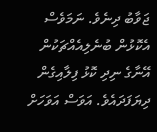ޖަވާބު ދިނެވެ. ނަމަވެސް އެކޮޅުން ބުނެލިއެއްޗަކުން އޭނާގެ ނިދި ކޮޅު ފިލާއިގެން ދިޔަފަދައެވެ. އަވަސް އަވަހަށް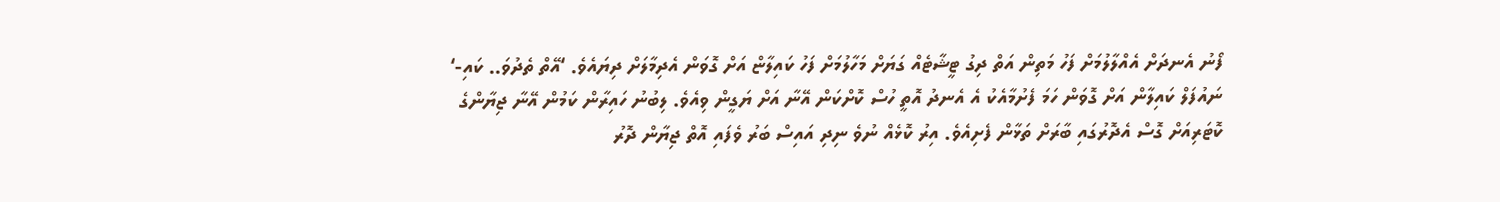ފޯނު އެނދަށް އެއްލާލުމަށް ފަހު މަތިން އަތް ދިގު ޓީޝާޓެއް ގަޔަށް މަހާލުމަށް ފަހު ކައިލާޏް އަށް ގޮވަން އެދިމާލަށް ދިޔައެވެ. ‘އޭތް ތެދުވަ.. ކައި-‘ ނައުފަލް ކައިލާން އަށް ގޮވަން ހަމަ ފެށުމާއެކު އެ އެނދު އޮތީ ހުސް ކޮށްކަން އޭނާ އަށް ޔަގީން ވިއެވެ. ލިބުނު ހައިރާން ކަމުން އޭނާ ޖިޔާންގެ ކޮޓަރިއަށް ގޮސް އެދޮރުގައި ބާރަށް ތަޅާން ފެށިއެވެ. އިރު ކޮޅެއް ނުވެ ނިދި އައިސް ބަރު ވެފައި އޮތް ޖިޔާން ދޮރު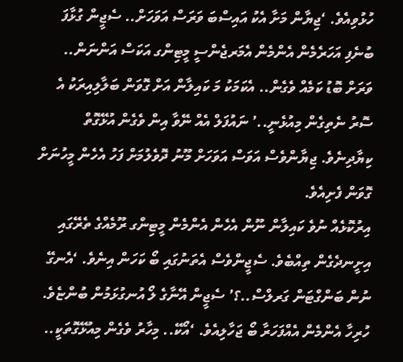ހުޅުވިއެވެ. ‘ޖިޔާން މަށާ އެކު އައިސްބަ ވަރަސް އަވަހަށް.. ސެޖީން ގުޅާފަ ބުނެފި އަހަރެމެން އެންމެން އެމަރޖެންސީ މީޓިންގ އަކަސް އަންނަން.. ވަރަށް ބޮޑު ކަމެއް ވެގެން.. އެކަމަކު މަ ކައިލާން އަށް ގޮވަން ބަލާލިއިރަކު އެ ސޮރު ނެތިގެން މިއުޅެނީ..’ ނައުފަލް އެއް ނޭވާ އިން ވެގެން އުޅޭގޮތް ކިޔާދިނެވެ. ޖިޔާންވެސް އަވަސް އަވަހަށް މޫނު ދޮވެލުމަށް ފަހު އެހެން މީހުނަށް ގޮވަން ފެށިއެވެ.
އިރުކޮޅެއް ނުވެ ކައިލާން ނޫން އެހެން އެންމެން މީޓިންގ ރޫމެއްގެ ތެރޭގައި އިށީނދެގެން ތިއްބެވެ. ސެޖީންވެސް އެތަނުގައި ބޯ ކަހަން އިނެވެ. ‘އެނގޭ ނުން ބަންގްޓަން ގަރލްސް..؟’ ސެޖީން އޭނާގެ ލޯ އުނގުޅަމުން ބުންޏެވެ. ހުރިހާ އެންމެން އެއްފަހަރާ ބޯ ޖަހާލިއެވެ. ‘އޯކޭ.. މިހާރު ވެގެން މިއުޅޭގޮތަކީ..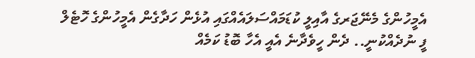އެމީހުންގެ މެނޭޖަރގެ އާއިލީ ކުޑަމައްސަލައެއްގައި އުޅެން ހަދާގެން އެމީހުންގެ ހޮޓެލް ފީ ނުދެއްކުނީ.. ދެން ހީވެދާނެ އެއީ އެހާ ބޮޑު ކަމެއް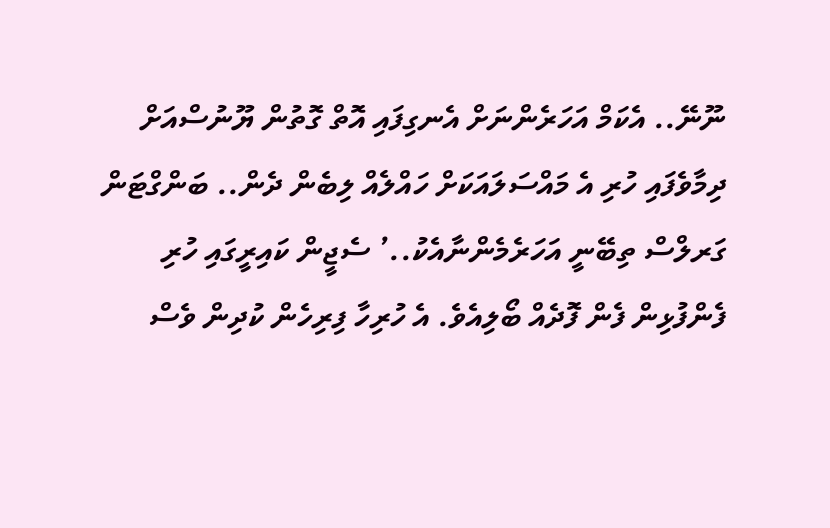ނޫނޭ.. އެކަމް އަހަރެންނަށް އެނގިފައި އޮތް ގޮތުން ޔޫނުސްއަށް ދިމާވެފައި ހުރި އެ މައްސަލައަކަށް ހައްލެއް ލިބެން ދެން.. ބަންގްޓަން ގަރލްސް ތިބޭނީ އަހަރެމެންނާއެކު..’ ސެޖީން ކައިރީގައި ހުރި ފެންފުޅިން ފެން ފޮދެއް ބޯލިއެވެ. އެ ހުރިހާ ފިރިހެން ކުދިން ވެސް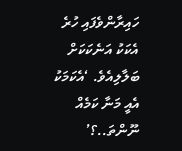ހައިރާންވެފައި ހުރެ އެކަކު އަނެކަކަށް ބަލާލިއެވެ. ‘އެކަމަކު އެއީ މަނާ ކަމެއް ނޫންތަ..؟’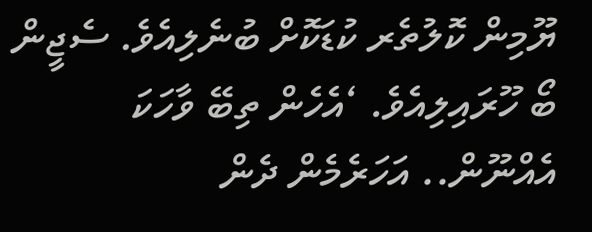ޔޫމިން ކޮލުތެރ ކުޑަކޮށް ބުނެލިއެވެ. ސެޖީން ބޯ ހޫރައިލިއެވެ. ‘އެހެން ތިބޭ ވާހަކަ އެއްނޫން.. އަހަރެމެން ދެން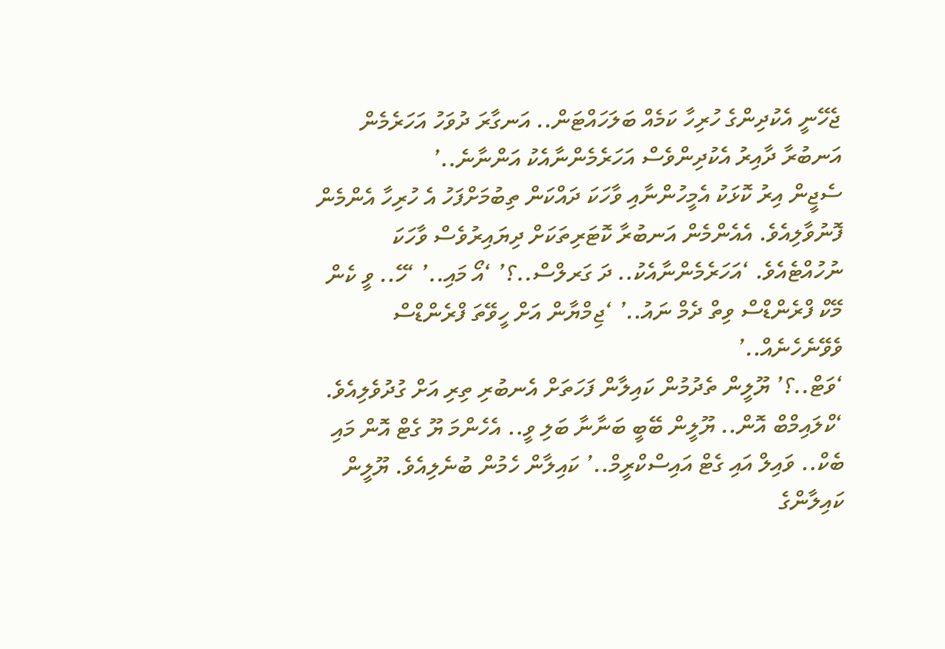ޖެހޭނީ އެކުދިންގެ ހުރިހާ ކަމެއް ބަލަހައްޓަން.. އަނގާރަ ދުވަހު އަހަރެމެން އަނބުރާ ދާއިރު އެކުދިންވެސް އަހަރެމެންނާއެކު އަންނާނެ..’
ސެޖީން އިރު ކޮޅަކު އެމީހުންނާއި ވާހަކަ ދައްކަން ތިބުމަށްފަހު އެ ހުރިހާ އެންމެން ފޮނުވާލިއެވެ. އެއެންމެން އަނބުރާ ކޮޓަރިތަކަށް ދިޔައިރުވެސް ވާހަކަ ނުހުއްޓެއެވެ. ‘އަހަރެމެންނާއެކު.. ދަ ގަރލްސް..؟’ ‘އޯ މައި..’ ‘ހޭ.. ވީ ކެން މޭކް ފްރެންޑްސް ވިތް ދެމް ނައު..’ ‘ޖިމްޔާން އަށް ހީވޭތަ ފްރެންޑްސް ވެވޭނެހެނެއް..’
‘ވަޓް..؟’ ޔޫލީން ތެދުމުން ކައިލާން ފަހަތަށް އެނބުރި ތިރި އަށް ގުދުވެލިއެވެ. ‘ކްލައިމްބް އޮން.. ޔޫލީން ބޭބީ ބަނާނާ ބަލި ވީ.. އެހެންމަ ޔޫ ގެޓް އޮން މައި ބެކް.. ވައިލް އައި ގެޓް އައިސްކްރީމް..’ ކައިލާން ހެމުން ބުނެލިއެވެ. ޔޫލީން ކައިލާންގެ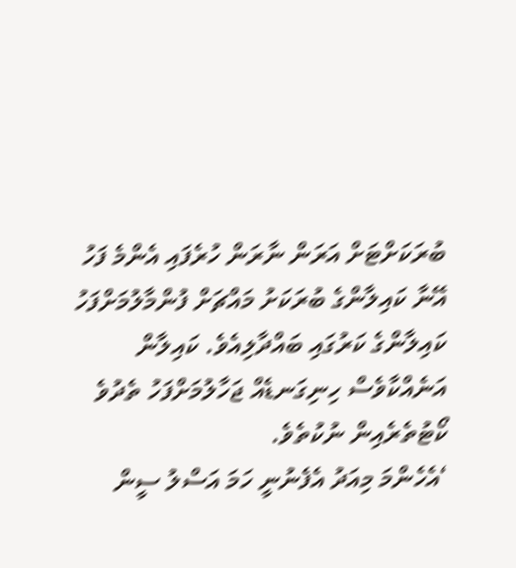ބުރަކަށްޓަށް އަރަން ނާރަން ހުރެފައި އެންމެ ފަހު އޭނާ ކައިލާންގެ ބުރަކަށު މައްޗަށް ފުންމާލުމަށްފަހު ކައިލާންގެ ކަރުގައި ބައްދާލިއެވެ. ކައިލާން އަނެއްކާވެސް ހިނިގަނޑެއް ޖަހާލުމަށްފަހު ތެދުވެ ކޯޓުތެރެއިން ނުކުތެވެ.
‘އެހެންމަ މިއަދު އެފެނުނީ ހަމަ އަސްލު ސީން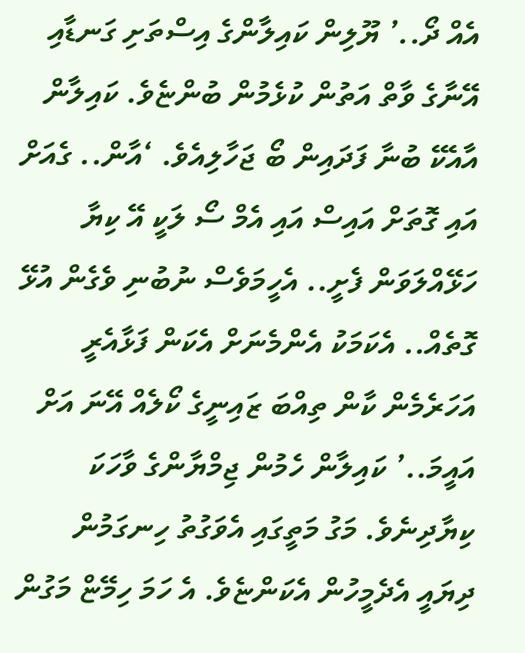އެއް ދޯ..’ ޔޫލިން ކައިލާންގެ އިސްތަށި ގަނޑާއި އޭނާގެ ވާތް އަތުން ކުޅެމުން ބުންޏެވެ. ކައިލާން އާއެކޭ ބުނާ ފަދައިން ބޯ ޖަހާލިއެވެ. ‘އާން.. ގެއަށް އައި ގޮތަށް އައިސް އައި އެމް ސޯ ލަކީ އޭ ކިޔާ ހަޅޭއްލަވަން ފެށީ.. އެހީމަވެސް ނުބުނި ވެގެން އުޅޭ ގޮތެއް.. އެކަމަކު އެންމެނަށް އެކަން ފަޅާއެރީ އަހަރެމެން ކާން ތިއްބަ ޒައިނީގެ ކޯލެއް އޭނަ އަށް އައީމަ..’ ކައިލާން ހެމުން ޖިމްޔާންގެ ވާހަކަ ކިޔާދިނެވެ. މަގު މަތީގައި އެވަގުތު ހިނގަމުން ދިޔައީ އެދެމީހުން އެކަންޏެވެ. އެ ހަމަ ހިމޭޏް މަގުން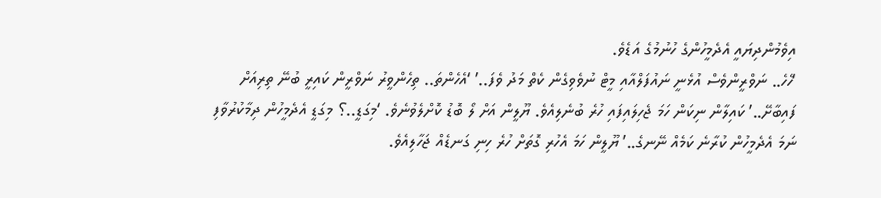އިވެމުންދިޔައީ އެދެމީހުންގެ ހުނުމުގެ އަޑެވެ.
‘ހެހެ.. ނަވްރީންވެސް އުޅެނީ ނައުފަލްއާއި މީޓް ނުވެވިގެން ކެތް މަދު ވެފަ..’ ‘އެހެންތަ.. ތިހެންވީރު ނަވްރީން ކައިރީ ބުނޭ ތިރިއަށް ފައިބާށޭ..’ ކައިލާން ނިކަން ހަމަ ޖެހިލައިފައި ހުރެ ބުނެލިއެވެ. ޔޫލީން އަށް ލޯ ބޮޑު ކޮށްލެވުނެވެ. ‘މިގަޑީ..؟ މިގަޑީ އެދެމީހުން ދިމާކުރުވާފި ނަމަ އެދެމީހުން ކުރާނެ ކަމެއް ނޭނގެ..’ ޔޫލީން ހަމަ އެހުރި ގޮތަށް ހުރެ ހިނި ގަނޑެއް ޖަހާލިއެވެ.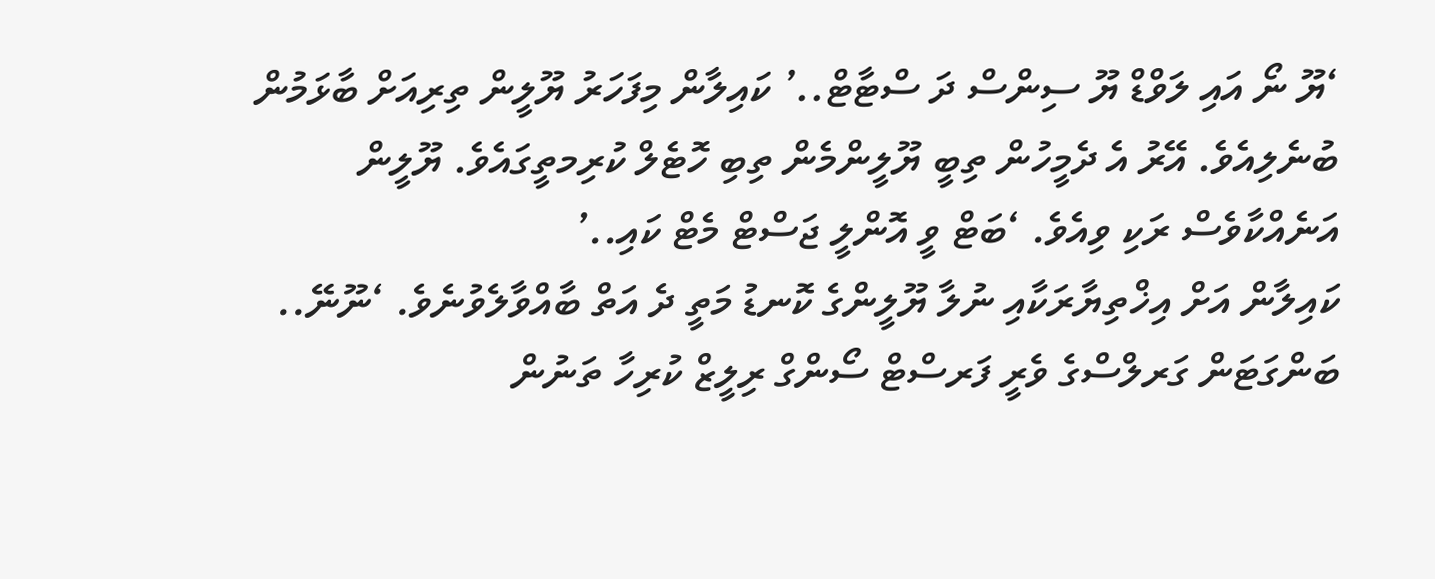‘ޔޫ ނޯ އައި ލަވްޑް ޔޫ ސިންސް ދަ ސްޓާޓް..’ ކައިލާން މިފަހަރު ޔޫލީން ތިރިއަށް ބާޅަމުން ބުނެލިއެވެ. އޭރު އެ ދެމީހުން ތިބީ ޔޫލީންމެން ތިބި ހޮޓެލް ކުރިމތީގައެވެ. ޔޫލީން އަނެއްކާވެސް ރަކި ވިއެވެ. ‘ބަޓް ވީ އޮންލީ ޖަސްޓް މެޓް ކައި..’
ކައިލާން އަށް އިޚްތިޔާރަކާއި ނުލާ ޔޫލީންގެ ކޮނޑު މަތީ ދެ އަތް ބާއްވާލެވުނެވެ. ‘ނޫނޭ.. ބަންގަޓަން ގަރލްސްގެ ވެރީ ފަރސްޓް ސޯންގް ރިލީޒް ކުރިހާ ތަނުން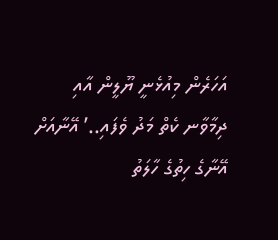އަހަރެން މިއުޅެނީ ޔޫލީން އާއި ދިމާވާނ ކެތް މަދު ވެފައި..’ އޭނާއަށް އޭނާގެ ހިތުގެ ހާލަތު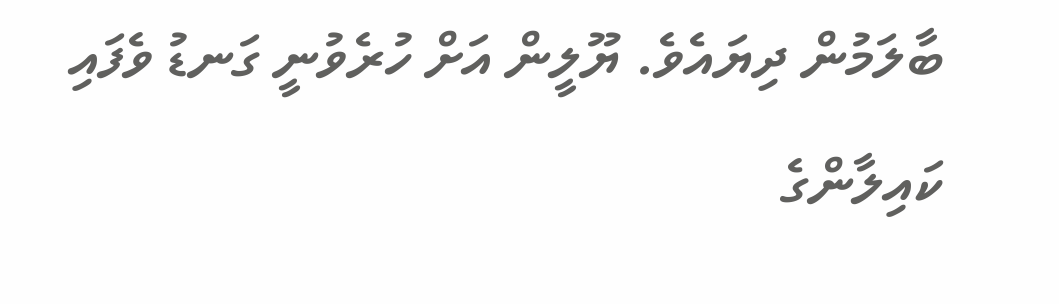ބާލަމުން ދިޔައެވެ. ޔޫލީން އަށް ހުރެވުނީ ގަނޑު ވެފައި ކައިލާންގެ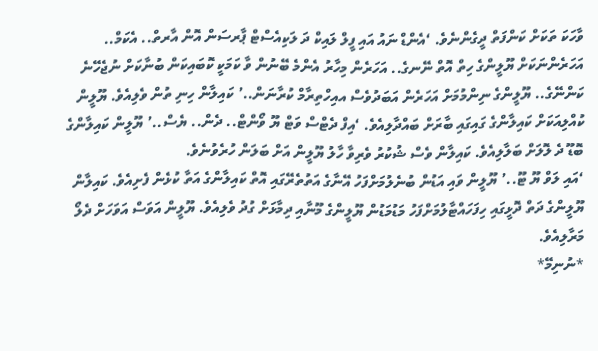ވާހަކަ ތަކަށް ކަންފަތް ދީގެންނެވެ. ‘އެންޑް ނައު އައި ފީލް ލައިކް ދަ ލަކިއެސްޓް ޕާރސަން އޮން އާރތް.. އެކަމް.. އަހަރެންނަކަށް ޔޫލީންގެ ހިތް އޮތް ނޭނގެ.. އަހަރެން މިހާރު އެންމެ ބޭނުން ވާ ކަމަކީ ކޮބައިކަން ބުނާކަށް ނުޖެހޭނެ ކަންނޭގެ.. ޔޫލީންގެ ނިންމުމަށް އަހަރެން އަބަދުވެސް އއިހްތިރާމް ކުރާނަން..’ ކައިލާން ހިނި ތުން ވެލިއެވެ. ޔޫލީން ކުއްލިއަކަށް ކައިލާންގެ ގައިގައި ބާރަށް ބައްދާލިއެވެ. ‘އިފް ދެޓްސް ވަޓް ޔޫ ވޯންޓް.. ދެން.. ޔެސް..’ ޔޫލީން ކައިލާންގެ ބޮޑޫ ދެ ލޮލަށް ބަލާލިއެވެ. ކައިލާން ވެސް ޝުކުރު ވެރިވާ ހާލު ޔޫލީން އަށް ބަލަން ހުރެވުނެވެ.
‘އައި ލަވް ޔޫ ޓޫ..’ ޔޫލީން ވައި އަޑުން ބުނެލުމަށްފަހު އޭނާގެ އަތުތެރޭގައި އޮތް ކައިލާންގެ އަތާ ކުޅެން ފެށިއެވެ. ކައިލާން ޔޫލީންގެ ދަތް ދޮޅީގައި ހިފަހައްޓާލުމަށްފަހު މަޑުމަޑުން ޔޫލީންގެ މޫނާއި ދިމާޅަށް ގުދު ވެލިއެވެ. ޔޫލީން އަވަސް އަވަހަށް ދެލޯ މަރާލިއެވެ.
*ނުނިމޭ*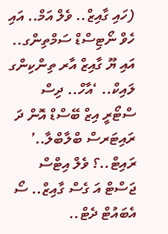(ހައި ގާއިޒް.. ވެލް އަމް.. އައި ހެވް ނޯޓިސްޑް ސަމްތިންގ.. އައި ޔޫ ގާއިޒް އާރ ތިންކިންގ ލައިކް.. ‘އާހް.. ދިސް ސްޓޯރީ އިޒް ބޭސްޑް އޮން ދަ ރައިޓަރސް ބްލާބްލާ..’ ރައިޓް..؟ ވެލް އިޓްސް ޖަސްޓް އަ ގެސް ގާއިޒް.. ސޯ އެބައުޓް ދެޓް..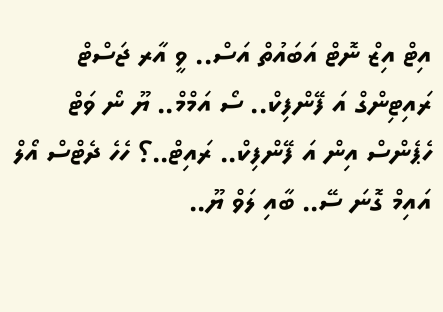އިޓް އިޒް ނޮޓް އަބައުތް އަސް.. ވީ އާރ ޖަސްޓް ރައިޓިންގް އަ ފޭންފިކް.. ސޯ އަމްމް.. ޔޫ ނޯ ވަޓް ހެޕެންސް އިން އަ ފޭންފިކް.. ރައިޓް..؟ ހެހެ ދެޓްސް އޯލް އައިމް ގޮނަ ސޭ.. ބާއި ލަވް ޔޫ..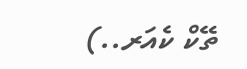ތޭކް ކެއަރ..)